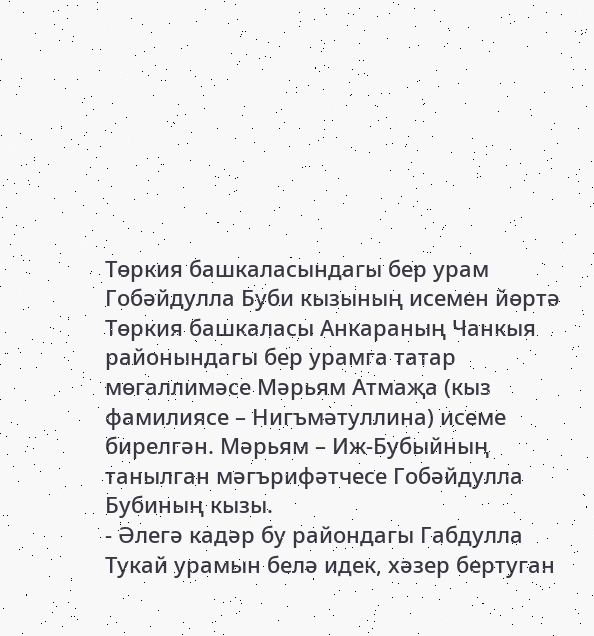Төркия башкаласындагы бер урам Гобәйдулла Буби кызының исемен йөртә
Төркия башкаласы Анкараның Чанкыя районындагы бер урамга татар мөгаллимәсе Мәрьям Атмаҗа (кыз фамилиясе – Нигъмәтуллина) исеме бирелгән. Мәрьям – Иж-Бубыйның танылган мәгърифәтчесе Гобәйдулла Бубиның кызы.
- Әлегә кадәр бу райондагы Габдулла Тукай урамын белә идек, хәзер бертуган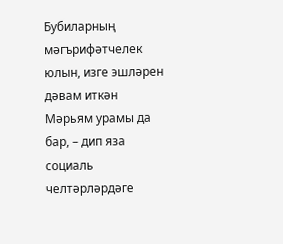Бубиларның мәгърифәтчелек юлын, изге эшләрен дәвам иткән Мәрьям урамы да бар, – дип яза социаль челтәрләрдәге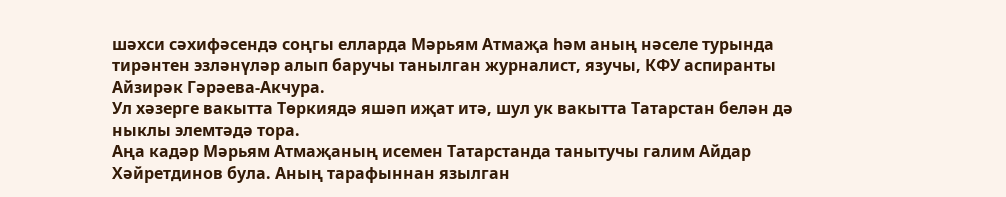шәхси сәхифәсендә соңгы елларда Мәрьям Атмаҗа һәм аның нәселе турында тирәнтен эзләнүләр алып баручы танылган журналист, язучы, КФУ аспиранты Айзирәк Гәрәева-Акчура.
Ул хәзерге вакытта Төркиядә яшәп иҗат итә, шул ук вакытта Татарстан белән дә ныклы элемтәдә тора.
Аңа кадәр Мәрьям Атмаҗаның исемен Татарстанда танытучы галим Айдар Хәйретдинов була. Аның тарафыннан язылган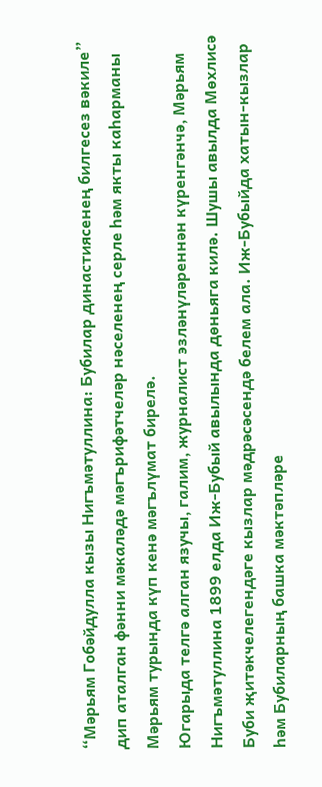“Мәрьям Гобәйдулла кызы Нигъмәтуллина: Бубилар династиясенең билгесез вәкиле” дип аталган фәнни мәкаләдә мәгърифәтчеләр нәселенең серле һәм якты каһарманы Мәрьям турында күп кенә мәгълүмат бирелә.
Югарыда телгә алган язучы, галим, журналист эзләнүләреннән күренгәнчә, Мәрьям Нигъмәтуллина 1899 елда Иж-Бубый авылында дөньяга килә. Шушы авылда Мөхлисә Буби җитәкчелегендәге кызлар мәдрәсәсендә белем ала. Иж-Бубыйда хатын-кызлар һәм Бубиларның башка мәктәпләре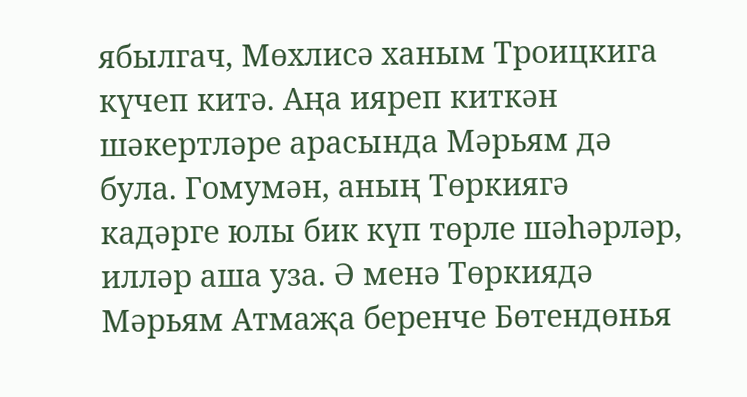ябылгач, Мөхлисә ханым Троицкига күчеп китә. Аңа ияреп киткән шәкертләре арасында Мәрьям дә була. Гомумән, аның Төркиягә кадәрге юлы бик күп төрле шәһәрләр, илләр аша уза. Ә менә Төркиядә Мәрьям Атмаҗа беренче Бөтендөнья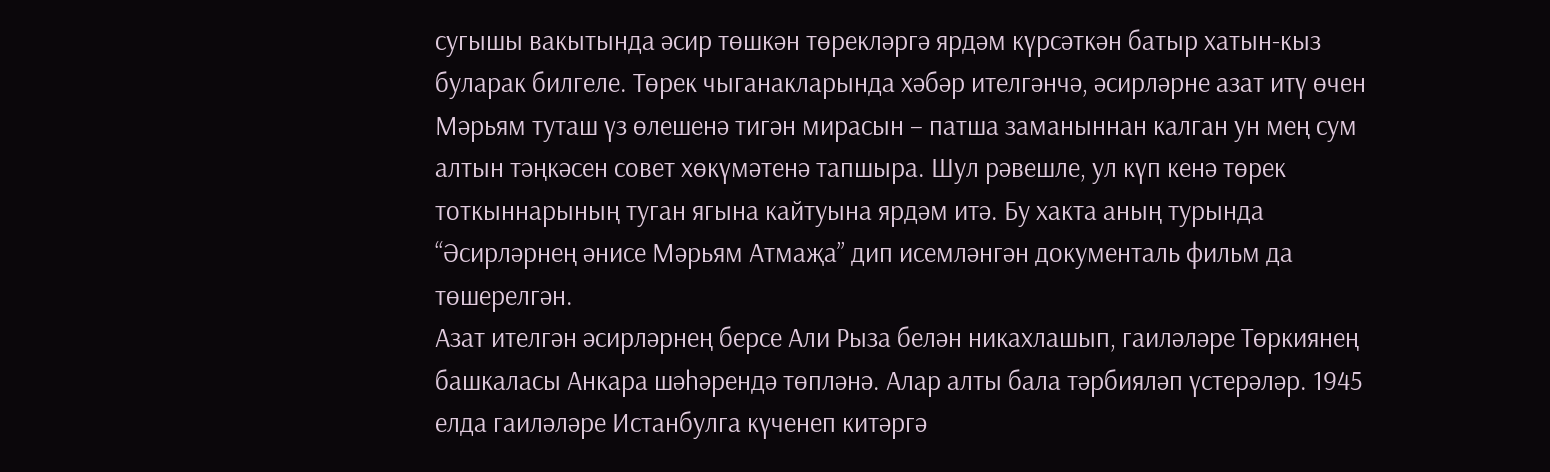сугышы вакытында әсир төшкән төрекләргә ярдәм күрсәткән батыр хатын-кыз буларак билгеле. Төрек чыганакларында хәбәр ителгәнчә, әсирләрне азат итү өчен Мәрьям туташ үз өлешенә тигән мирасын – патша заманыннан калган ун мең сум алтын тәңкәсен совет хөкүмәтенә тапшыра. Шул рәвешле, ул күп кенә төрек тоткыннарының туган ягына кайтуына ярдәм итә. Бу хакта аның турында “Әсирләрнең әнисе Мәрьям Атмаҗа” дип исемләнгән документаль фильм да төшерелгән.
Азат ителгән әсирләрнең берсе Али Рыза белән никахлашып, гаиләләре Төркиянең башкаласы Анкара шәһәрендә төпләнә. Алар алты бала тәрбияләп үстерәләр. 1945 елда гаиләләре Истанбулга күченеп китәргә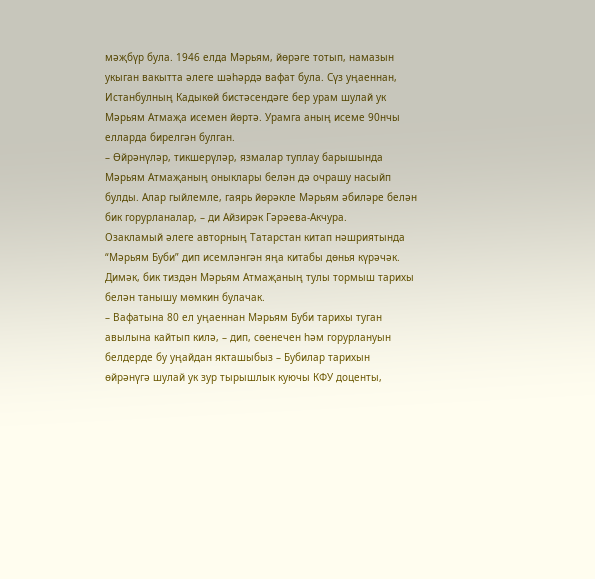мәҗбүр була. 1946 елда Мәрьям, йөрәге тотып, намазын укыган вакытта әлеге шәһәрдә вафат була. Сүз уңаеннан, Истанбулның Кадыкөй бистәсендәге бер урам шулай ук Мәрьям Атмаҗа исемен йөртә. Урамга аның исеме 90нчы елларда бирелгән булган.
– Өйрәнүләр, тикшерүләр, язмалар туплау барышында Мәрьям Атмаҗаның оныклары белән дә очрашу насыйп булды. Алар гыйлемле, гаярь йөрәкле Мәрьям әбиләре белән бик горурланалар, – ди Айзирәк Гәрәева-Акчура.
Озакламый әлеге авторның Татарстан китап нәшриятында “Мәрьям Буби” дип исемләнгән яңа китабы дөнья күрәчәк. Димәк, бик тиздән Мәрьям Атмаҗаның тулы тормыш тарихы белән танышу мөмкин булачак.
– Вафатына 80 ел уңаеннан Мәрьям Буби тарихы туган авылына кайтып килә, – дип, сөенечен һәм горурлануын белдерде бу уңайдан якташыбыз – Бубилар тарихын өйрәнүгә шулай ук зур тырышлык куючы КФУ доценты,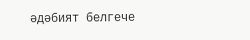әдәбият белгече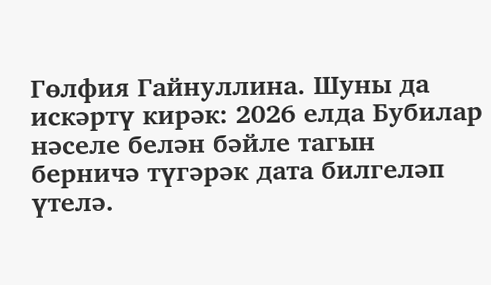Гөлфия Гайнуллина. Шуны да искәртү кирәк: 2026 елда Бубилар нәселе белән бәйле тагын берничә түгәрәк дата билгеләп үтелә.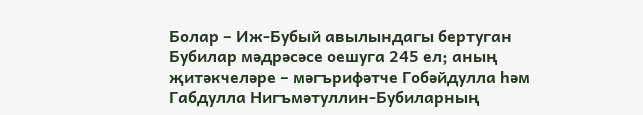Болар – Иж-Бубый авылындагы бертуган Бубилар мәдрәсәсе оешуга 245 ел; аның җитәкчеләре – мәгърифәтче Гобәйдулла һәм Габдулла Нигъмәтуллин-Бубиларның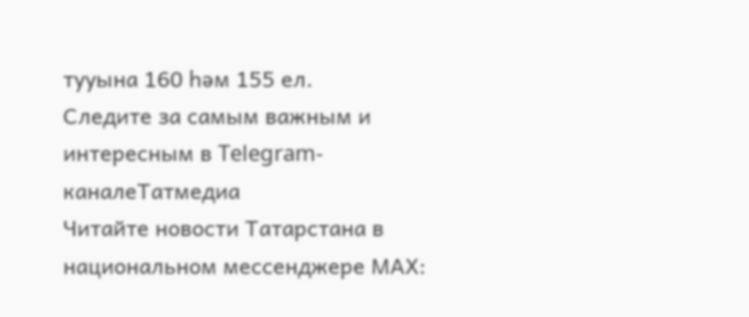тууына 160 һәм 155 ел.
Следите за самым важным и интересным в Telegram-каналеТатмедиа
Читайте новости Татарстана в национальном мессенджере MАХ: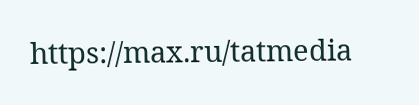https://max.ru/tatmedia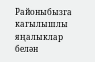Районыбызга кагылышлы яңалыклар белән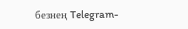безнең Telegram-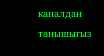каналдан танышыгыз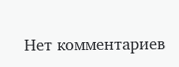Нет комментариев